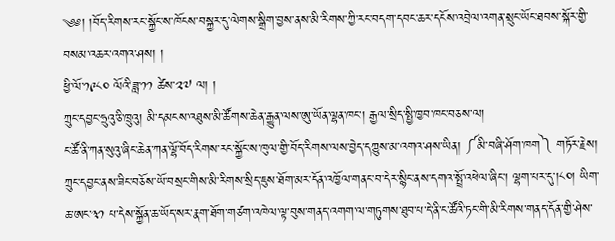༄༅། །བོད་རིགས་རང་སྐྱོང་ས་ཁོངས་བསྐྱར་དུ་ལེགས་སྒྲིག་བྱས་ནས་མི་རིགས་ཀྱི་རང་བདག་དབང་ཆར་དངོས་འབྲེལ་འགན་སྲུང་ཡོང་ཐབས་སྐོར་གྱི་བསམ་འཆར་འགའ་ཤས། །
ཕྱི་ལོ་༡༩༨༠ ལོའི་ཟླ་༡༡ ཚེས་༢༧ ལ། །
ཀྲུང་དབྱང་ཧྲུའུ་ཅི་ཁྲུའུ། མི་དམངས་འཐུས་མི་ཚོགས་ཆེན་རྒྱུན་ལས་ཨུ་ཡོན་ལྷན་ཁང་། རྒྱལ་སྲིད་སྤྱི་ཁྱབ་ཁང་བཅས་ལ།
ང་ཚོ་ནི་ཀན་སུའུ་ཞིང་ཆེན་ཀན་ལྷོ་བོད་རིགས་རང་སྐྱོང་ས་ཁུལ་གྱི་བོད་རིགས་ལས་བྱེད་དཀྱུས་མ་འགའ་ཤས་ཡིན། ༼མི་བཞི་ཤོག་ཁག༽ གཏོར་རྗེས། ཀྲུང་དབྱང་ནས་ཟིང་བཅོས་ཡོ་བསྲང་གིས་མི་རིགས་སྲིད་ཇུས་ཐོག་མར་དོན་འཁྱོལ་གནང་བ་དེར་སྙིང་ནས་དགའ་སྤྲོ་འཕེལ་ཞིང་། ལྷག་པར་དུ་།༨༠། ཡིག་ཆ་ཨང་༣༡ པ་དེས་སྐྱོན་ཆ་ཡོད་སར་རྣག་ཐོག་གཙག་འཁེལ་ལྟ་བུས་གནད་འགག་ལ་གཏུགས་ཐུབ་པ་དེ་ནི་ང་ཚོའི་ཏང་གི་མི་རིགས་གནད་དོན་གྱི་ཤེས་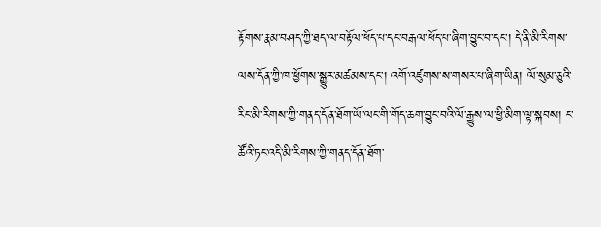རྟོགས་རྣམ་བཤད་ཀྱི་ཐད་ལ་བརྟོལ་ཕོད་པ་དང་བརྒལ་ཕོད་པ་ཞིག་བྱུང་བ་དང་། དེ་ནི་མི་རིགས་ལས་དོན་ཀྱི་ཁ་ཕྱོགས་སྒྱུར་མཚམས་དང་། འགོ་འཛུགས་ས་གསར་པ་ཞིག་ཡིན། ལོ་སུམ་ཅུའི་རིང་མི་རིགས་ཀྱི་གནད་དོན་ཐོག་ཡོ་ལང་གི་གོད་ཆག་བྱུང་བའི་ལོ་རྒྱུས་ལ་ཕྱི་མིག་ལྟ་སྐབས། ང་ཚོའི་ཏང་འདི་མི་རིགས་ཀྱི་གནད་དོན་ཐོག་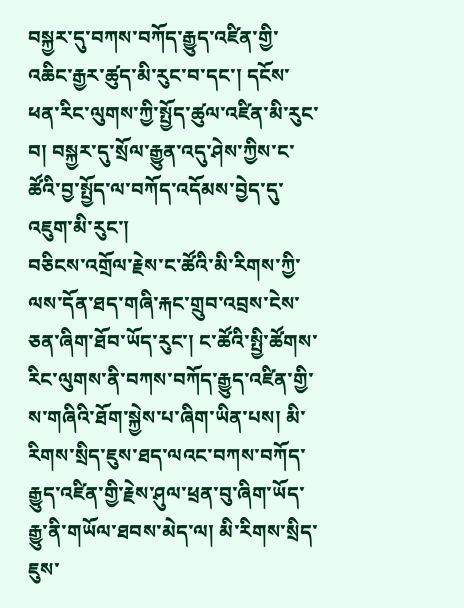བསྐྱར་དུ་བཀས་བཀོད་རྒྱུད་འཛིན་གྱི་འཆིང་རྒྱར་ཚུད་མི་རུང་བ་དང་། དངོས་ཕན་རིང་ལུགས་ཀྱི་སྤྱོད་ཚུལ་འཛིན་མི་རུང་བ། བསྐྱར་དུ་སྲོལ་རྒྱུན་འདུ་ཤེས་ཀྱིས་ང་ཚོའི་བྱ་སྤྱོད་ལ་བཀོད་འདོམས་བྱེད་དུ་འཇུག་མི་རུང་།
བཅིངས་འགྲོལ་རྗེས་ང་ཚོའི་མི་རིགས་ཀྱི་ལས་དོན་ཐད་གཞི་རྐང་གྲུབ་འབྲས་ངེས་ཅན་ཞིག་ཐོབ་ཡོད་རུང་། ང་ཚོའི་སྤྱི་ཚོགས་རིང་ལུགས་ནི་བཀས་བཀོད་རྒྱུད་འཛིན་གྱི་ས་གཞིའི་ཐོག་སྐྱེས་པ་ཞིག་ཡིན་པས། མི་རིགས་སྲིད་ཇུས་ཐད་ལའང་བཀས་བཀོད་རྒྱུད་འཛིན་གྱི་རྗེས་ཤུལ་ཕྲན་བུ་ཞིག་ཡོད་རྒྱུ་ནི་གཡོལ་ཐབས་མེད་ལ། མི་རིགས་སྲིད་ཇུས་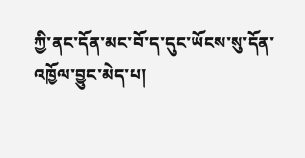ཀྱི་ནང་དོན་མང་བོ་ད་དུང་ཡོངས་སུ་དོན་འཁྱོལ་བྱུང་མེད་པ།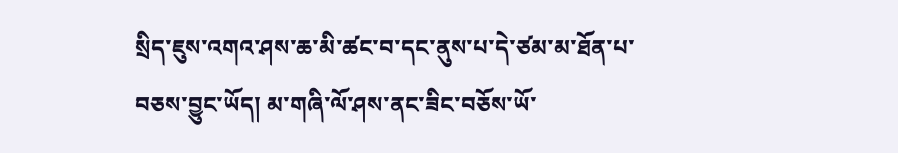སྲིད་ཇུས་འགའ་ཤས་ཆ་མི་ཚང་བ་དང་ནུས་པ་དེ་ཙམ་མ་ཐོན་པ་བཅས་བྱུང་ཡོད། མ་གཞི་ལོ་ཤས་ནང་ཟིང་བཅོས་ཡོ་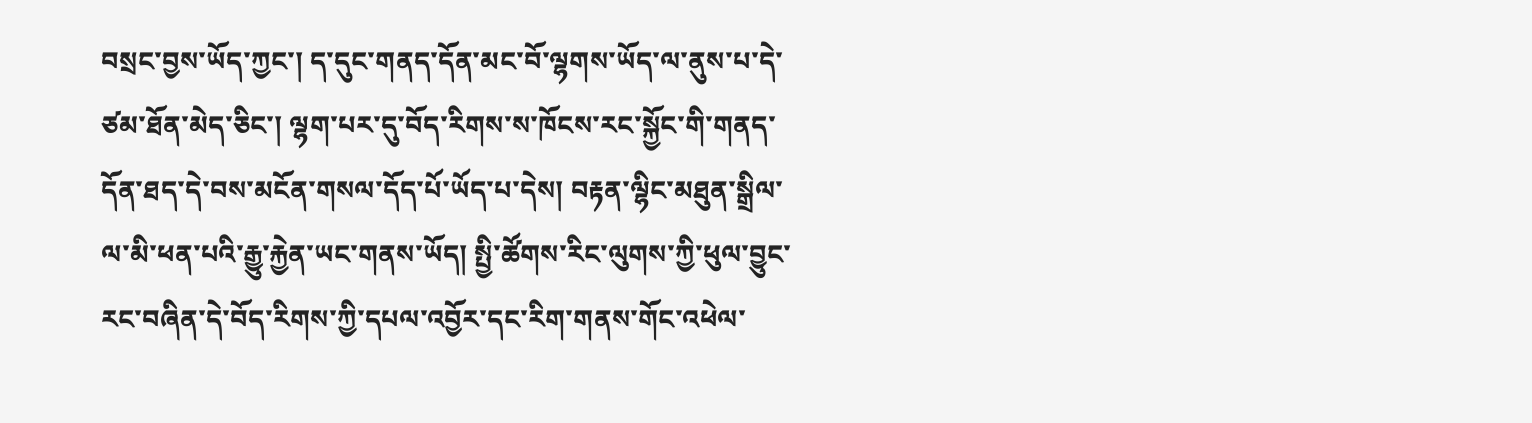བསྲང་བྱས་ཡོད་ཀྱང་། ད་དུང་གནད་དོན་མང་བོ་ལྷགས་ཡོད་ལ་ནུས་པ་དེ་ཙམ་ཐོན་མེད་ཅིང་། ལྷག་པར་དུ་བོད་རིགས་ས་ཁོངས་རང་སྐྱོང་གི་གནད་དོན་ཐད་དེ་བས་མངོན་གསལ་དོད་པོ་ཡོད་པ་དེས། བརྟན་ལྷིང་མཐུན་སྒྲིལ་ལ་མི་ཕན་པའི་རྒྱུ་རྐྱེན་ཡང་གནས་ཡོད། སྤྱི་ཚོགས་རིང་ལུགས་ཀྱི་ཕུལ་བྱུང་རང་བཞིན་དེ་བོད་རིགས་ཀྱི་དཔལ་འབྱོར་དང་རིག་གནས་གོང་འཕེལ་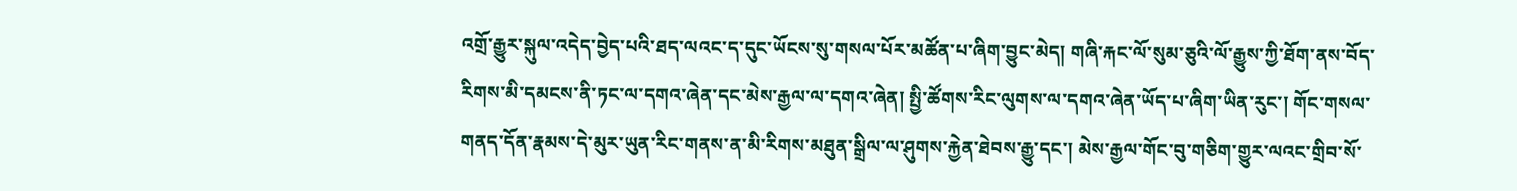འགྲོ་རྒྱུར་སྐུལ་འདེད་བྱེད་པའི་ཐད་ལའང་ད་དུང་ཡོངས་སུ་གསལ་པོར་མཚོན་པ་ཞིག་བྱུང་མེད། གཞི་རྐང་ལོ་སུམ་ཅུའི་ལོ་རྒྱུས་ཀྱི་ཐོག་ནས་བོད་རིགས་མི་དམངས་ནི་ཏང་ལ་དགའ་ཞེན་དང་མེས་རྒྱལ་ལ་དགའ་ཞེན། སྤྱི་ཚོགས་རིང་ལུགས་ལ་དགའ་ཞེན་ཡོད་པ་ཞིག་ཡིན་རུང་། གོང་གསལ་གནད་དོན་རྣམས་དེ་མུར་ཡུན་རིང་གནས་ན་མི་རིགས་མཐུན་སྒྲིལ་ལ་ཤུགས་རྐྱེན་ཐེབས་རྒྱུ་དང་། མེས་རྒྱལ་གོང་བུ་གཅིག་གྱུར་ལའང་གྲིབ་སོ་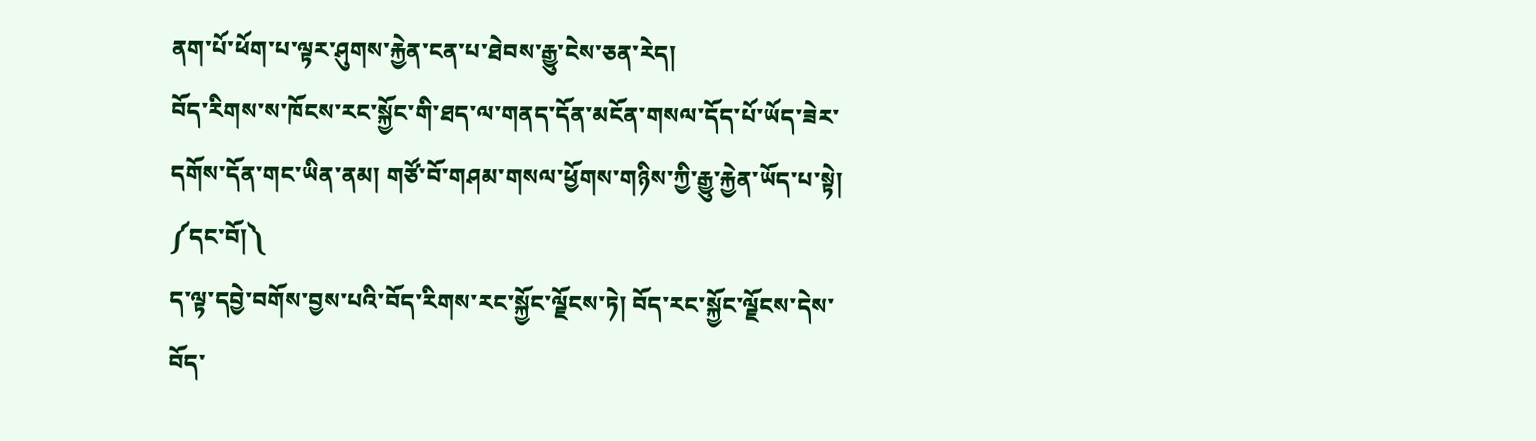ནག་པོ་ཕོག་པ་ལྟར་ཤུགས་རྐྱེན་ངན་པ་ཐེབས་རྒྱུ་ངེས་ཅན་རེད།
བོད་རིགས་ས་ཁོངས་རང་སྐྱོང་གི་ཐད་ལ་གནད་དོན་མངོན་གསལ་དོད་པོ་ཡོད་ཟེར་དགོས་དོན་གང་ཡིན་ནམ། གཙོ་བོ་གཤམ་གསལ་ཕྱོགས་གཉིས་ཀྱི་རྒྱུ་རྐྱེན་ཡོད་པ་སྟེ།
༼དང་བོ།༽
ད་ལྟ་དབྱེ་བགོས་བྱས་པའི་བོད་རིགས་རང་སྐྱོང་ལྗོངས་ཏེ། བོད་རང་སྐྱོང་ལྗོངས་དེས་བོད་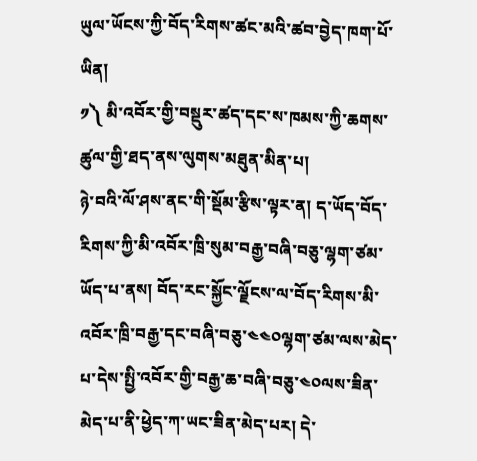ཡུལ་ཡོངས་ཀྱི་བོད་རིགས་ཚང་མའི་ཚབ་བྱེད་ཁག་པོ་ཡིན།
༡༽ མི་འབོར་གྱི་བསྡུར་ཚད་དང་ས་ཁམས་ཀྱི་ཆགས་ཚུལ་གྱི་ཐད་ནས་ལུགས་མཐུན་མིན་པ།
ཉེ་བའི་ལོ་ཤས་ནང་གི་སྡོམ་རྩིས་ལྟར་ན། ད་ཡོད་བོད་རིགས་ཀྱི་མི་འབོར་ཁྲི་སུམ་བརྒྱ་བཞི་བཅུ་ལྷག་ཙམ་ཡོད་པ་ནས། བོད་རང་སྐྱོང་ལྗོངས་ལ་བོད་རིགས་མི་འབོར་ཁྲི་བརྒྱ་དང་བཞི་བཅུ་༤༤༠ལྷག་ཙམ་ལས་མེད་པ་དེས་སྤྱི་འབོར་གྱི་བརྒྱ་ཆ་བཞི་བཅུ་༤༠ལས་ཟིན་མེད་པ་ནི་ཕྱེད་ཀ་ཡང་ཟིན་མེད་པར། དེ་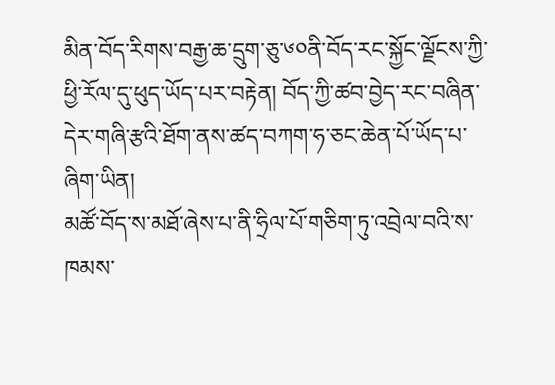མིན་བོད་རིགས་བརྒྱ་ཆ་དྲུག་ཅུ་༦༠ནི་བོད་རང་སྐྱོང་ལྗོངས་ཀྱི་ཕྱི་རོལ་དུ་ཕུད་ཡོད་པར་བརྟེན། བོད་ཀྱི་ཚབ་བྱེད་རང་བཞིན་དེར་གཞི་རྩའི་ཐོག་ནས་ཚད་བཀག་ཧ་ཅང་ཆེན་པོ་ཡོད་པ་ཞིག་ཡིན།
མཚོ་བོད་ས་མཐོ་ཞེས་པ་ནི་ཧྲིལ་པོ་གཅིག་ཏུ་འབྲེལ་བའི་ས་ཁམས་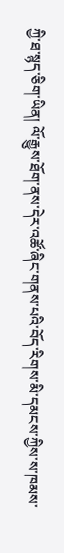ཀྱི་ཐ་སྙད་ཅིག་ཡིན། ལོ་རྒྱུས་ཐོག་ནས་དེར་འཚོ་ཞིང་གནས་པའི་བོད་རིགས་མི་དམངས་ཀྱིས་ས་ཁམས་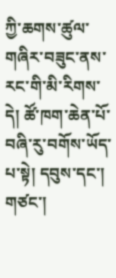ཀྱི་ཆགས་ཚུལ་གཞིར་བཟུང་ནས་རང་གི་མི་རིགས་དེ། ཚོ་ཁག་ཆེན་པོ་བཞི་རུ་བགོས་ཡོད་པ་སྟེ། དབུས་དང་། གཙང་།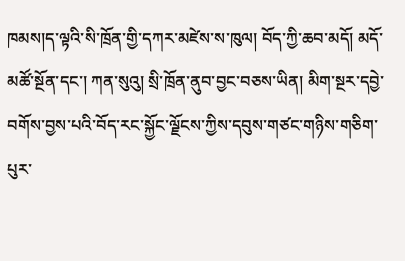ཁམས།ད་ལྟའི་སི་ཁྲོན་གྱི་དཀར་མཛེས་ས་ཁུལ། བོད་ཀྱི་ཆབ་མདོ། མདོ་མཚོ་སྔོན་དང་། ཀན་སུའུ། སྲི་ཁྲོན་ནུབ་བྱང་བཅས་ཡིན། མིག་སྔར་དབྱེ་བགོས་བྱས་པའི་བོད་རང་སྐྱོང་ལྗོངས་ཀྱིས་དབུས་གཙང་གཉིས་གཅིག་པུར་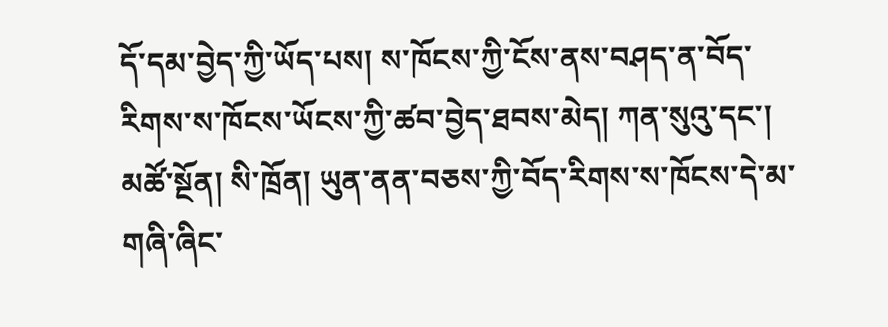དོ་དམ་བྱེད་ཀྱི་ཡོད་པས། ས་ཁོངས་ཀྱི་ངོས་ནས་བཤད་ན་བོད་རིགས་ས་ཁོངས་ཡོངས་ཀྱི་ཚབ་བྱེད་ཐབས་མེད། ཀན་སུའུ་དང་། མཚོ་སྔོན། སི་ཁྲོན། ཡུན་ནན་བཅས་ཀྱི་བོད་རིགས་ས་ཁོངས་དེ་མ་གཞི་ཞིང་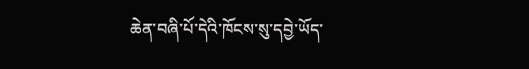ཆེན་བཞི་པོ་དེའི་ཁོངས་སུ་དབྱེ་ཡོད་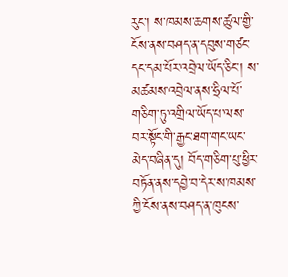རུང་། ས་ཁམས་ཆགས་ཚུལ་གྱི་ངོས་ནས་བཤད་ན་དབུས་གཙང་དང་དམ་པོར་འབྲེལ་ཡོད་ཅིང་། ས་མཚམས་འབྲེལ་ནས་ཧྲིལ་པོ་གཅིག་ཏུ་འགྲིལ་ཡོད་པ་ལས་བར་སྟོང་གི་རྒྱང་ཐག་གང་ཡང་མེད་བཞིན་དུ། བོད་གཅིག་པུ་ཕྱིར་བཏོན་ནས་དབྱེ་བ་དེར་ས་ཁམས་ཀྱི་ངོས་ནས་བཤད་ན་ཁུངས་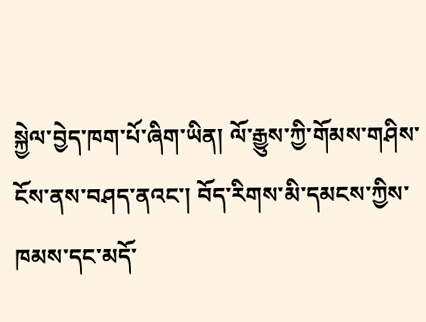སྐྱེལ་བྱེད་ཁག་པོ་ཞིག་ཡིན། ལོ་རྒྱུས་ཀྱི་གོམས་གཤིས་ངོས་ནས་བཤད་ནའང་། བོད་རིགས་མི་དམངས་ཀྱིས་ཁམས་དང་མདོ་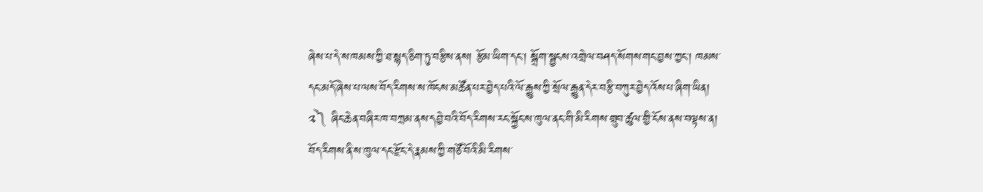ཞེས་པ་དེ་ས་ཁམས་ཀྱི་ཐ་སྙད་ཅིག་ཏུ་བརྩིས་ནས། རྩོམ་ཡིག་དང་། སྒྲོག་སྦྱངས་འགྲེལ་བཤད་སོགས་གང་བྱས་ཀྱང་། ཁམས་དང་མདོ་ཞེས་པ་ལས་བོད་རིགས་ས་ཁོངས་མཚོན་པར་བྱེད་པའི་ལོ་རྒྱུས་ཀྱི་སྲོལ་རྒྱུན་དེར་བརྩི་བཀུར་བྱེད་འོས་པ་ཞིག་ཡིན།
༢༽ ཞིང་ཆེན་བཞིར་ཁ་བཀྲམ་ནས་དབྱེ་བའི་བོད་རིགས་རང་སྐྱོང་ས་ཁུལ་ནང་གི་མི་རིགས་གྲུབ་ཚུལ་གྱི་ངོས་ནས་བལྟས་ན། བོད་རིགས་ནི་ས་ཁུལ་དང་རྫོང་དེ་རྣམས་ཀྱི་གཙོ་བོའི་མི་རིགས་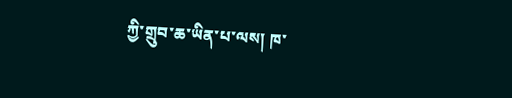ཀྱི་གྲུབ་ཆ་ཡིན་པ་ལས། ཁ་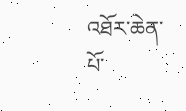འཐོར་ཆེན་པོ་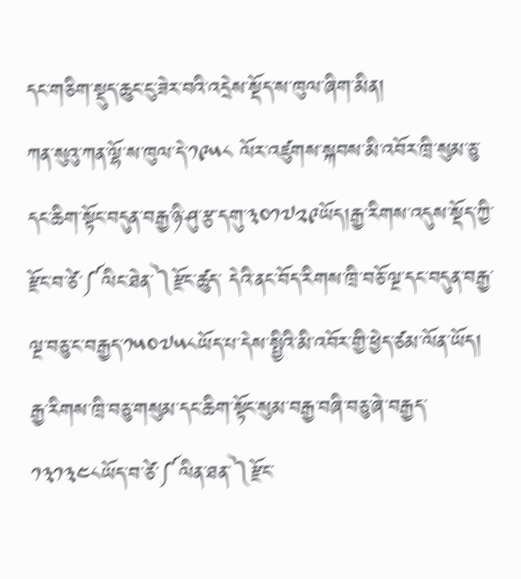དང་གཅིག་སྡུད་ཆུང་ངུ་ཟེར་བའི་འདྲེས་སྡོད་ས་ཁུལ་ཞིག་མིན།
ཀན་སུའུ་ཀན་ལྷོ་ས་ཁུལ་དེ་༡༩༥༨ ལོར་འཛུགས་སྐབས་མི་འབོར་ཁྲི་སུམ་ཅུ་དང་ཆིག་སྟོང་བདུན་བརྒྱ་ཉི་ཤུ་རྩ་དགུ་༣༠༡༧༢༩ཡོད།རྒྱ་རིགས་འདུས་སྡོད་ཀྱི་རྫོང་བ་ཙེ་༼ལིང་ཐེན་༽རྫོང་ཚུད་ དེའི་ནང་བོད་རིགས་ཁྲི་བཅོ་ལྔ་དང་བདུན་བརྒྱ་ལྔ་བཅུ་ང་བརྒྱད་༡༥༠༧༥༨ཡོད་པ་དེས་སྤྱིའི་མི་འབོར་གྱི་ཕྱེད་ཙམ་ལོན་ཡོད། རྒྱ་རིགས་ཁྲི་བཅུ་གསུམ་དང་ཆིག་སྟོང་སུམ་བརྒྱ་བཞི་བཅུ་ཞེ་བརྒྱད་༡༣༡༣༤༨ཡོད་བ་ཙེ་༼ལིན་ཐན་༽རྫོང་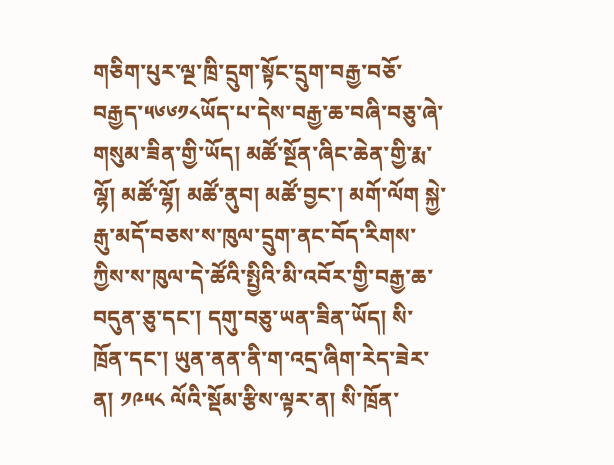གཅིག་པུར་ལྔ་ཁྲི་དྲུག་སྟོང་དྲུག་བརྒྱ་བཅོ་བརྒྱད་༥༦༦༡༨ཡོད་པ་དེས་བརྒྱ་ཆ་བཞི་བཅུ་ཞེ་གསུམ་ཟིན་གྱི་ཡོད། མཚོ་སྔོན་ཞིང་ཆེན་གྱི་རྨ་ལྷོ། མཚོ་ལྷོ། མཚོ་ནུབ། མཚོ་བྱང་། མགོ་ལོག སྐྱེ་རྒུ་མདོ་བཅས་ས་ཁུལ་དྲུག་ནང་བོད་རིགས་ཀྱིས་ས་ཁུལ་དེ་ཚོའི་སྤྱིའི་མི་འབོར་གྱི་བརྒྱ་ཆ་བདུན་ཅུ་དང་། དགུ་བཅུ་ཡན་ཟིན་ཡོད། སི་ཁྲོན་དང་། ཡུན་ནན་ནི་ག་འདྲ་ཞིག་རེད་ཟེར་ན། ༡༩༥༨ ལོའི་སྡོམ་རྩིས་ལྟར་ན། སི་ཁྲོན་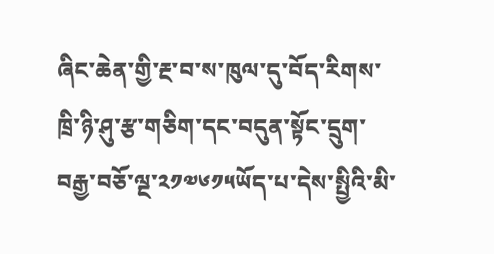ཞིང་ཆེན་གྱི་རྔ་བ་ས་ཁུལ་དུ་བོད་རིགས་ཁྲི་ཉི་ཤུ་རྩ་གཅིག་དང་བདུན་སྟོང་དྲུག་བརྒྱ་བཅོ་ལྔ་༢༡༧༦༡༥ཡོད་པ་དེས་སྤྱིའི་མི་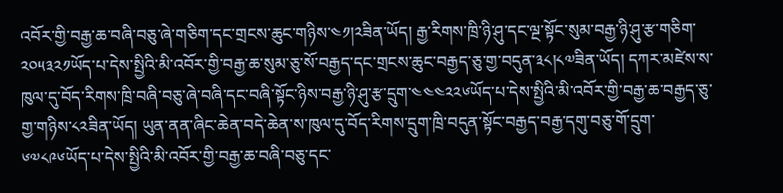འབོར་གྱི་བརྒྱ་ཆ་བཞི་བཅུ་ཞེ་གཅིག་དང་གྲངས་ཆུང་གཉིས་༤༡།༢ཟིན་ཡོད། རྒྱ་རིགས་ཁྲི་ཉི་ཤུ་དང་ལྔ་སྟོང་སུམ་བརྒྱ་ཉི་ཤུ་རྩ་གཅིག་༢༠༥༣༢༡ཡོད་པ་དེས་སྤྱིའི་མི་འབོར་གྱི་བརྒྱ་ཆ་སུམ་ཅུ་སོ་བརྒྱད་དང་གྲངས་ཆུང་བརྒྱད་ཅུ་གྱ་བདུན་༣༨།༨༧ཟིན་ཡོད། དཀར་མཛེས་ས་ཁུལ་དུ་བོད་རིགས་ཁྲི་བཞི་བཅུ་ཞེ་བཞི་དང་བཞི་སྟོང་ཉིས་བརྒྱ་ཉི་ཤུ་རྩ་དྲུག་༤༤༤༢༢༦ཡོད་པ་དེས་སྤྱིའི་མི་འབོར་གྱི་བརྒྱ་ཆ་བརྒྱད་ཅུ་གྱ་གཉིས་༨༢ཟིན་ཡོད། ཡུན་ནན་ཞིང་ཆེན་བདེ་ཆེན་ས་ཁུལ་དུ་བོད་རིགས་དྲུག་ཁྲི་བདུན་སྟོང་བརྒྱད་བརྒྱ་དགུ་བཅུ་གོ་དྲུག་༦༧༨༩༦ཡོད་པ་དེས་སྤྱིའི་མི་འབོར་གྱི་བརྒྱ་ཆ་བཞི་བཅུ་དང་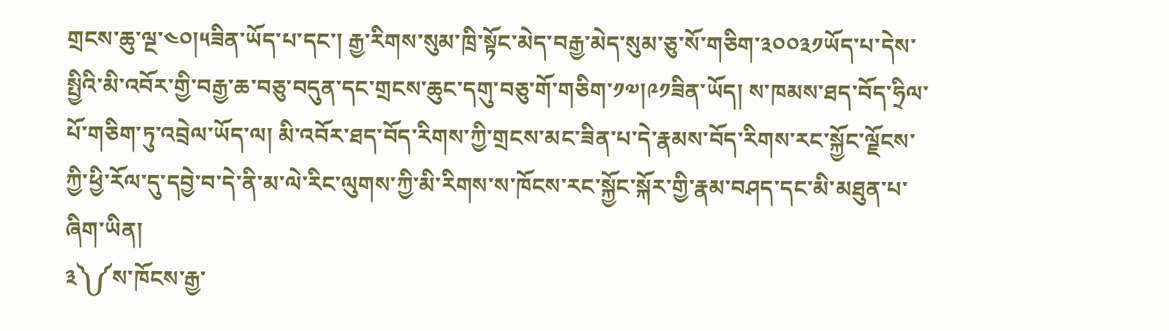གྲངས་ཆུ་ལྔ་༤༠།༥ཟིན་ཡོད་པ་དང་། རྒྱ་རིགས་སུམ་ཁྲི་སྟོང་མེད་བརྒྱ་མེད་སུམ་ཅུ་སོ་གཅིག་༣༠༠༣༡ཡོད་པ་དེས་སྤྱིའི་མི་འབོར་གྱི་བརྒྱ་ཆ་བཅུ་བདུན་དང་གྲངས་ཆུང་དགུ་བཅུ་གོ་གཅིག་༡༧།༩༡ཟིན་ཡོད། ས་ཁམས་ཐད་བོད་ཧྲིལ་པོ་གཅིག་ཏུ་འབྲེལ་ཡོད་ལ། མི་འབོར་ཐད་བོད་རིགས་ཀྱི་གྲངས་མང་ཟིན་པ་དེ་རྣམས་བོད་རིགས་རང་སྐྱོང་ལྗོངས་ཀྱི་ཕྱི་རོལ་དུ་དབྱེ་བ་དེ་ནི་མ་ལེ་རིང་ལུགས་ཀྱི་མི་རིགས་ས་ཁོངས་རང་སྐྱོང་སྐོར་གྱི་རྣམ་བཤད་དང་མི་མཐུན་པ་ཞིག་ཡིན།
༣༽༼ས་ཁོངས་རྒྱ་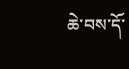ཆེ་བས་དོ་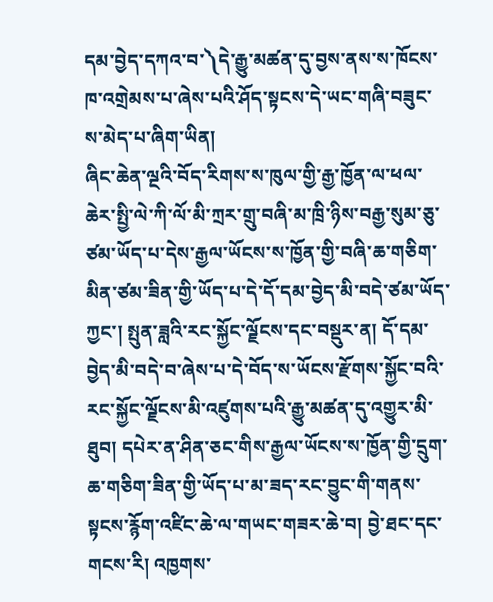དམ་བྱེད་དཀའ་བ་༽དེ་རྒྱུ་མཚན་དུ་བྱས་ནས་ས་ཁོངས་ཁ་འགྲེམས་པ་ཞེས་པའི་ཤོད་སྟངས་དེ་ཡང་གཞི་བཟུང་ས་མེད་པ་ཞིག་ཡིན།
ཞིང་ཆེན་ལྔའི་བོད་རིགས་ས་ཁུལ་གྱི་རྒྱ་ཁྱོན་ལ་ཕལ་ཆེར་སྤྱི་ལེ་ཀི་ལོ་མི་ཀྲར་གྲུ་བཞི་མ་ཁྲི་ཉིས་བརྒྱ་སུམ་ཅུ་ཙམ་ཡོད་པ་དེས་རྒྱལ་ཡོངས་ས་ཁྱོན་གྱི་བཞི་ཆ་གཅིག་མིན་ཙམ་ཟིན་གྱི་ཡོད་པ་དེ་དོ་དམ་བྱེད་མི་བདེ་ཙམ་ཡོད་ཀྱང་། སྤུན་ཟླའི་རང་སྐྱོང་ལྗོངས་དང་བསྡུར་ན། དོ་དམ་བྱེད་མི་བདེ་བ་ཞེས་པ་དེ་བོད་ས་ཡོངས་རྫོགས་སྐྱོང་བའི་རང་སྐྱོང་ལྗོངས་མི་འཛུགས་པའི་རྒྱུ་མཚན་དུ་འགྱུར་མི་ཐུབ། དཔེར་ན་ཤིན་ཅང་གིས་རྒྱལ་ཡོངས་ས་ཁྱོན་གྱི་དྲུག་ཆ་གཅིག་ཟིན་གྱི་ཡོད་པ་མ་ཟད་རང་བྱུང་གི་གནས་སྟངས་རྙོག་འཛིང་ཆེ་ལ་གཡང་གཟར་ཆེ་བ། བྱེ་ཐང་དང་གངས་རི། འཁྱགས་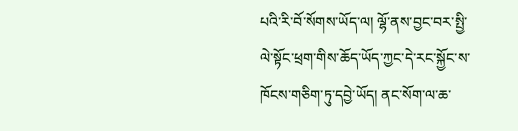པའི་རི་བོ་སོགས་ཡོད་ལ། ལྷོ་ནས་བྱང་བར་སྤྱི་ལེ་སྟོང་ཕྲག་གིས་ཆོད་ཡོད་ཀྱང་དེ་རང་སྐྱོང་ས་ཁོངས་གཅིག་ཏུ་དབྱེ་ཡོད། ནང་སོག་ལ་ཆ་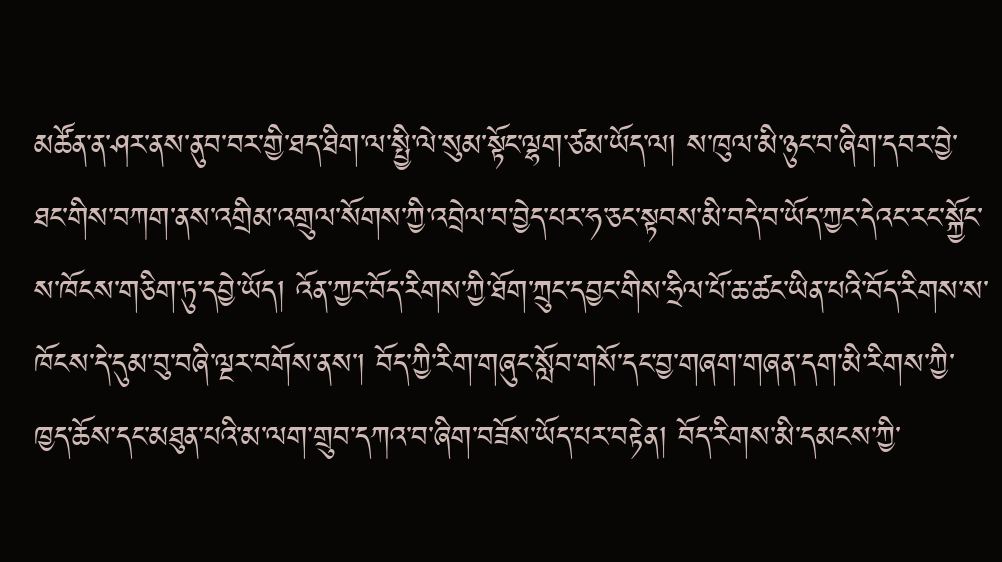མཚོན་ན་ཤར་ནས་ནུབ་བར་གྱི་ཐད་ཐིག་ལ་སྤྱི་ལེ་སུམ་སྟོང་ལྷག་ཙམ་ཡོད་ལ། ས་ཁུལ་མི་ཉུང་བ་ཞིག་དབར་བྱེ་ཐང་གིས་བཀག་ནས་འགྲིམ་འགྲུལ་སོགས་ཀྱི་འབྲེལ་བ་བྱེད་པར་ཧ་ཅང་སྟབས་མི་བདེ་བ་ཡོད་ཀྱང་དེའང་རང་སྐྱོང་ས་ཁོངས་གཅིག་ཏུ་དབྱེ་ཡོད། འོན་ཀྱང་བོད་རིགས་ཀྱི་ཐོག་ཀྲུང་དབྱང་གིས་ཧྲིལ་པོ་ཆ་ཚང་ཡིན་པའི་བོད་རིགས་ས་ཁོངས་དེ་དུམ་བུ་བཞི་ལྔར་བགོས་ནས་། བོད་ཀྱི་རིག་གཞུང་སློབ་གསོ་དང་བྱ་གཞག་གཞན་དག་མི་རིགས་ཀྱི་ཁྱད་ཆོས་དང་མཐུན་པའི་མ་ལག་གྲུབ་དཀའ་བ་ཞིག་བཟོས་ཡོད་པར་བརྟེན། བོད་རིགས་མི་དམངས་ཀྱི་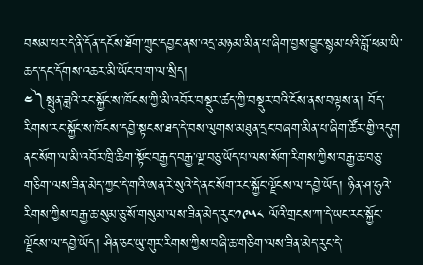བསམ་པར་དེ་ནི་དོན་དངོས་ཐོག་ཀྲུང་དབྱང་ནས་འདྲ་མཉམ་མིན་པ་ཞིག་བྱས་བྱུང་སྙམ་པའི་བློ་ཕམ་ཡི་ཆད་དང་དོགས་འཆར་མི་ཡོང་བ་ག་ལ་སྲིད།
༤༽སྤུན་ཟླའི་རང་སྐྱོང་ས་ཁོངས་ཀྱི་མི་འབོར་བསྡུར་ཚད་ཀྱི་བསྡུར་བའི་ངོས་ནས་བལྟས་ན། བོད་རིགས་རང་སྐྱོང་ས་ཁོངས་དབྱེ་སྟངས་ཐད་དེ་བས་ལུགས་མཐུན་དྲང་བཞག་མིན་པ་ཞིག་ཚོར་གྱི་འདུག
ནང་སོག་ལ་མི་འབོར་ཁྲི་ཆིག་སྟོང་བརྒྱད་བརྒྱ་ལྔ་བཅུ་ཡོད་པ་ལས་སོག་རིགས་ཀྱིས་བརྒྱ་ཆ་བཅུ་གཅིག་ལས་ཟིན་མེད་ཀྱང་དེ་གའི་ཨན་རེ་སུའེ་དེ་ནང་སོག་རང་སྐྱོང་ལྗོངས་ལ་དབྱེ་ཡོད། ཉིན་ཤ་ཧུའེ་རིགས་ཀྱིས་བརྒྱ་ཆ་སུམ་ཅུ་སོ་གསུམ་ལས་ཟིན་མེད་རུང་༡༩༥༨ ལོའི་གྲངས་ཀ་དེ་ཡང་རང་སྐྱོང་ལྗོངས་ལ་དབྱེ་ཡོད། ཤིན་ཅང་ཡུ་གུར་རིགས་ཀྱིས་བཞི་ཆ་གཅིག་ལས་ཟིན་མེད་རུང་དེ་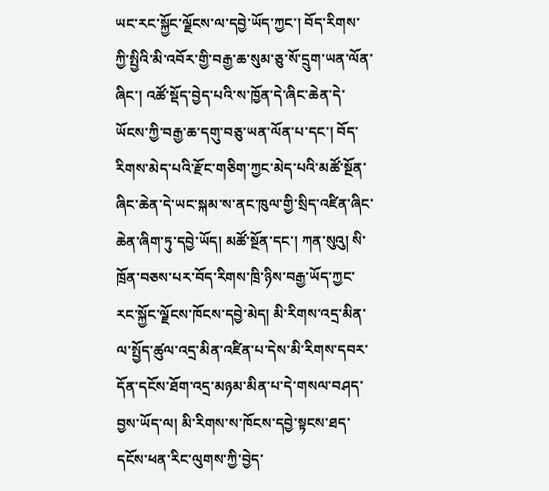ཡང་རང་སྐྱོང་ལྗོངས་ལ་དབྱེ་ཡོད་ཀྱང་། བོད་རིགས་ཀྱི་སྤྱིའི་མི་འབོར་གྱི་བརྒྱ་ཆ་སུམ་ཅུ་སོ་དྲུག་ཡན་ལོན་ཞིང་། འཚོ་སྡོད་བྱེད་པའི་ས་ཁྱོན་དེ་ཞིང་ཆེན་དེ་ཡོངས་ཀྱི་བརྒྱ་ཆ་དགུ་བཅུ་ཡན་ལོན་པ་དང་། བོད་རིགས་མེད་པའི་རྫོང་གཅིག་ཀྱང་མེད་པའི་མཚོ་སྔོན་ཞིང་ཆེན་དེ་ཡང་སྐམ་ས་ནང་ཁུལ་གྱི་སྲིད་འཛིན་ཞིང་ཆེན་ཞིག་ཏུ་དབྱེ་ཡོད། མཚོ་སྔོན་དང་། ཀན་སུའུ། སི་ཁྲོན་བཅས་པར་བོད་རིགས་ཁྲི་ཉིས་བརྒྱ་ཡོད་ཀྱང་རང་སྐྱོང་ལྗོངས་ཁོངས་དབྱེ་མེད། མི་རིགས་འདྲ་མིན་ལ་སྤྱོད་ཚུལ་འདྲ་མིན་འཛིན་པ་དེས་མི་རིགས་དབར་དོན་དངོས་ཐོག་འདྲ་མཉམ་མིན་པ་དེ་གསལ་བཤད་བྱས་ཡོད་ལ། མི་རིགས་ས་ཁོངས་དབྱེ་སྟངས་ཐད་དངོས་ཕན་རིང་ལུགས་ཀྱི་བྱེད་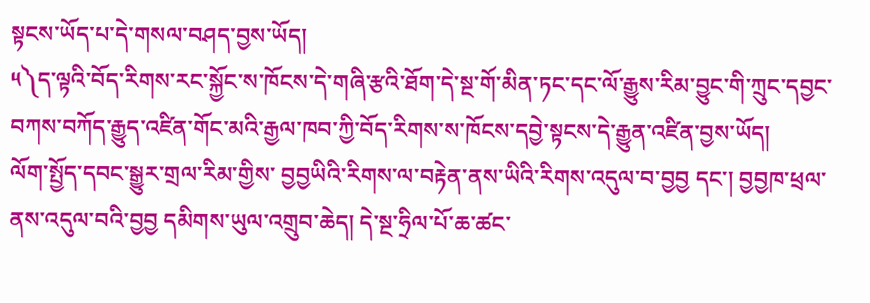སྟངས་ཡོད་པ་དེ་གསལ་བཤད་བྱས་ཡོད།
༥༽ད་ལྟའི་བོད་རིགས་རང་སྐྱོང་ས་ཁོངས་དེ་གཞི་རྩའི་ཐོག་དེ་སྔ་གོ་མིན་ཏང་དང་ལོ་རྒྱུས་རིམ་བྱུང་གི་ཀྲུང་དབྱང་བཀས་བཀོད་རྒྱུད་འཛིན་གོང་མའི་རྒྱལ་ཁབ་ཀྱི་བོད་རིགས་ས་ཁོངས་དབྱེ་སྟངས་དེ་རྒྱུན་འཛིན་བྱས་ཡོད།
ལོག་སྤྱོད་དབང་སྒྱུར་གྲལ་རིམ་གྱིས་ བྱབྱཡིའི་རིགས་ལ་བརྟེན་ནས་ཡིའི་རིགས་འདུལ་བ་བྱབྱ དང་། བྱབྱཁ་ཕྲལ་ནས་འདུལ་བའི་བྱབྱ དམིགས་ཡུལ་འགྲུབ་ཆེད། དེ་སྔ་ཧྲིལ་པོ་ཆ་ཚང་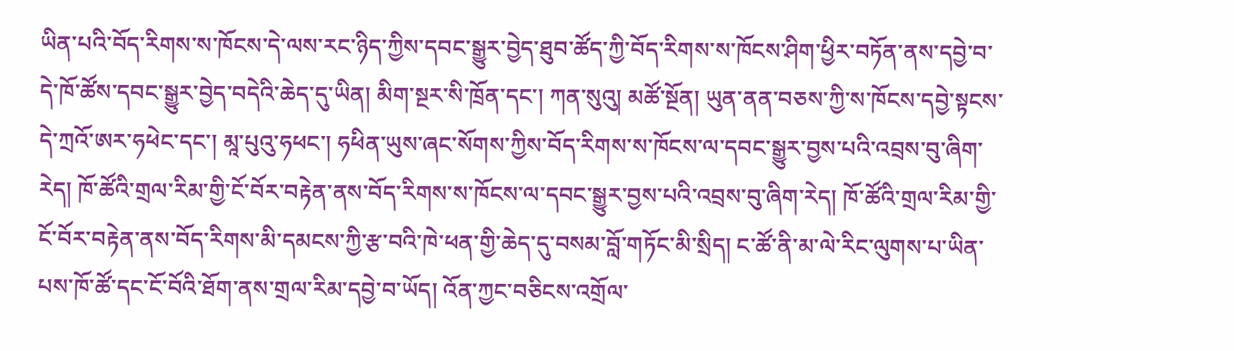ཡིན་པའི་བོད་རིགས་ས་ཁོངས་དེ་ལས་རང་ཉིད་ཀྱིས་དབང་སྒྱུར་བྱེད་ཐུབ་ཚོད་ཀྱི་བོད་རིགས་ས་ཁོངས་ཤིག་ཕྱིར་བཏོན་ནས་དབྱེ་བ་དེ་ཁོ་ཚོས་དབང་སྒྱུར་བྱེད་བདེའི་ཆེད་དུ་ཡིན། མིག་སྔར་སི་ཁྲོན་དང་། ཀན་སུའུ། མཚོ་སྔོན། ཡུན་ནན་བཅས་ཀྱི་ས་ཁོངས་དབྱེ་སྟངས་དེ་ཀྲའོ་ཨར་ཧཕེང་དང་། མཱ་པུའུ་ཧཕང་། ཧཕིན་ཡུས་ཞང་སོགས་ཀྱིས་བོད་རིགས་ས་ཁོངས་ལ་དབང་སྒྱུར་བྱས་པའི་འབྲས་བུ་ཞིག་རེད། ཁོ་ཚོའི་གྲལ་རིམ་གྱི་ངོ་བོར་བརྟེན་ནས་བོད་རིགས་ས་ཁོངས་ལ་དབང་སྒྱུར་བྱས་པའི་འབྲས་བུ་ཞིག་རེད། ཁོ་ཚོའི་གྲལ་རིམ་གྱི་ངོ་བོར་བརྟེན་ནས་བོད་རིགས་མི་དམངས་ཀྱི་རྩ་བའི་ཁེ་ཕན་གྱི་ཆེད་དུ་བསམ་བློ་གཏོང་མི་སྲིད། ང་ཚོ་ནི་མ་ལེ་རིང་ལུགས་པ་ཡིན་པས་ཁོ་ཚོ་དང་ངོ་བོའི་ཐོག་ནས་གྲལ་རིམ་དབྱེ་བ་ཡོད། འོན་ཀྱང་བཅིངས་འགྲོལ་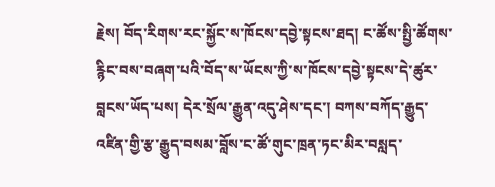རྗེས། བོད་རིགས་རང་སྐྱོང་ས་ཁོངས་དབྱེ་སྟངས་ཐད། ང་ཚོས་སྤྱི་ཚོགས་རྙིང་བས་བཞག་པའི་བོད་ས་ཡོངས་ཀྱི་ས་ཁོངས་དབྱེ་སྟངས་དེ་ཚུར་བླངས་ཡོད་པས། དེར་སྲོལ་རྒྱུན་འདུ་ཤེས་དང་། བཀས་བཀོད་རྒྱུད་འཛིན་གྱི་རྩ་རྒྱུད་བསམ་བློས་ང་ཚོ་གུང་ཁྲན་ཏང་མིར་བསླད་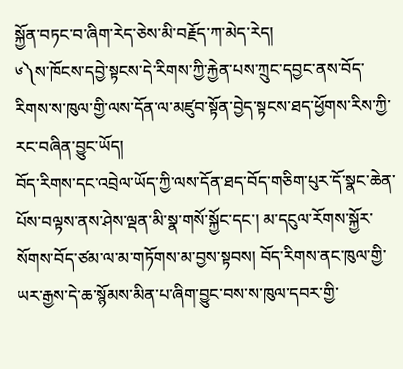སྐྱོན་བཏང་བ་ཞིག་རེད་ཅེས་མི་བརྗོད་ཀ་མེད་རེད།
༦༽ས་ཁོངས་དབྱེ་སྟངས་དེ་རིགས་ཀྱི་རྐྱེན་པས་ཀྲུང་དབྱང་ནས་བོད་རིགས་ས་ཁུལ་གྱི་ལས་དོན་ལ་མཛུབ་སྟོན་བྱེད་སྟངས་ཐད་ཕྱོགས་རིས་ཀྱི་རང་བཞིན་བྱུང་ཡོད།
བོད་རིགས་དང་འབྲེལ་ཡོད་ཀྱི་ལས་དོན་ཐད་བོད་གཅིག་པུར་དོ་སྣང་ཆེན་པོས་བལྟས་ནས་ཤེས་ལྡན་མི་སྣ་གསོ་སྐྱོང་དང་། མ་དངུལ་རོགས་སྐྱོར་སོགས་བོད་ཙམ་ལ་མ་གཏོགས་མ་བྱས་སྟབས། བོད་རིགས་ནང་ཁུལ་གྱི་ཡར་རྒྱས་དེ་ཆ་སྙོམས་མིན་པ་ཞིག་བྱུང་བས་ས་ཁུལ་དབར་གྱི་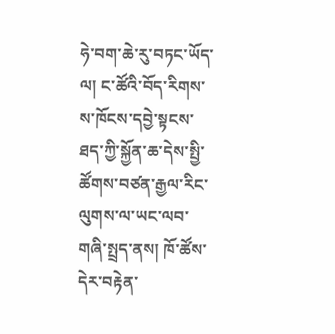ཧེ་བག་ཆེ་རུ་བཏང་ཡོད་ལ། ང་ཚོའི་བོད་རིགས་ས་ཁོངས་དབྱེ་སྟངས་ཐད་ཀྱི་སྐྱོན་ཆ་དེས་སྤྱི་ཚོགས་བཙན་རྒྱལ་རིང་ལུགས་ལ་ཡང་ལབ་གཞི་སྤྲད་ནས། ཁོ་ཚོས་དེར་བརྟེན་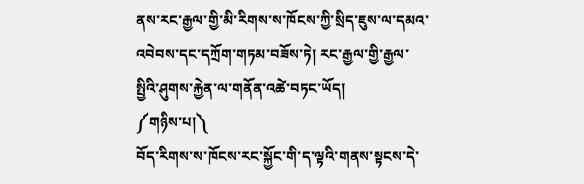ནས་རང་རྒྱལ་གྱི་མི་རིགས་ས་ཁོངས་ཀྱི་སྲིད་ཇུས་ལ་དམའ་འབེབས་དང་དཀྲོག་གཏམ་བཟོས་ཏེ། རང་རྒྱལ་གྱི་རྒྱལ་སྤྱིའི་ཤུགས་རྐྱེན་ལ་གནོན་འཚེ་བཏང་ཡོད།
༼གཉིས་པ།༽
བོད་རིགས་ས་ཁོངས་རང་སྐྱོང་གི་ད་ལྟའི་གནས་སྟངས་དེ་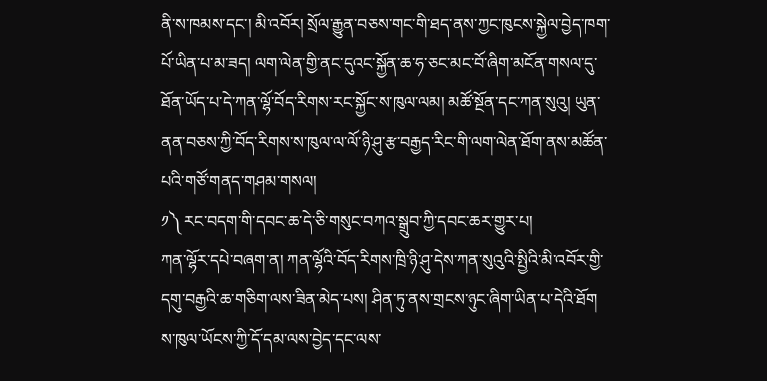ནི་ས་ཁམས་དང་། མི་འབོར། སྲོལ་རྒྱུན་བཅས་གང་གི་ཐད་ནས་ཀྱང་ཁུངས་སྐྱེལ་བྱེད་ཁག་པོ་ཡིན་པ་མ་ཟད། ལག་ལེན་གྱི་ནང་དུའང་སྐྱོན་ཆ་ཧ་ཅང་མང་བོ་ཞིག་མངོན་གསལ་དུ་ཐོན་ཡོད་པ་དེ་ཀན་ལྷོ་བོད་རིགས་རང་སྐྱོང་ས་ཁུལ་ལམ། མཚོ་སྔོན་དང་ཀན་སུའུ། ཡུན་ནན་བཅས་ཀྱི་བོད་རིགས་ས་ཁུལ་ལ་ལོ་ཉི་ཤུ་རྩ་བརྒྱད་རིང་གི་ལག་ལེན་ཐོག་ནས་མཚོན་པའི་གཙོ་གནད་གཤམ་གསལ།
༡༽ རང་བདག་གི་དབང་ཆ་དེ་ཅི་གསུང་བཀའ་སྒྲུབ་ཀྱི་དབང་ཆར་གྱུར་པ།
ཀན་ལྷོར་དཔེ་བཞག་ན། ཀན་ལྷོའི་བོད་རིགས་ཁྲི་ཉི་ཤུ་དེས་ཀན་སུའུའི་སྤྱིའི་མི་འབོར་གྱི་དགུ་བརྒྱའི་ཆ་གཅིག་ལས་ཟིན་མེད་པས། ཤིན་ཏུ་ནས་གྲངས་ཉུང་ཞིག་ཡིན་པ་དེའི་ཐོག ས་ཁུལ་ཡོངས་ཀྱི་དོ་དམ་ལས་བྱེད་དང་ལས་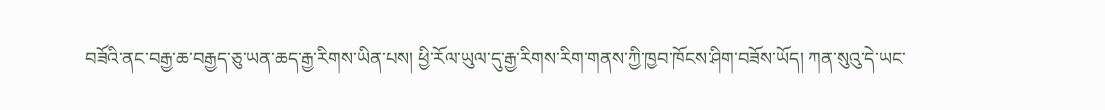བཟོའི་ནང་བརྒྱ་ཆ་བརྒྱད་ཅུ་ཡན་ཆད་རྒྱ་རིགས་ཡིན་པས། ཕྱི་རོལ་ཡུལ་དུ་རྒྱ་རིགས་རིག་གནས་ཀྱི་ཁྱབ་ཁོངས་ཤིག་བཟོས་ཡོད། ཀན་སུའུ་དེ་ཡང་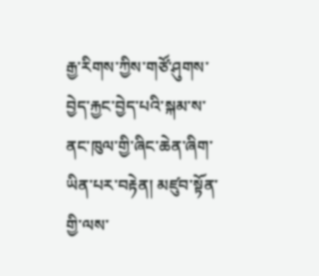རྒྱ་རིགས་ཀྱིས་གཙོ་ཤུགས་བྱེད་རྐྱང་བྱེད་པའི་སྐམ་ས་ནང་ཁུལ་གྱི་ཞིང་ཆེན་ཞིག་ཡིན་པར་བརྟེན། མཛུབ་སྟོན་གྱི་ལས་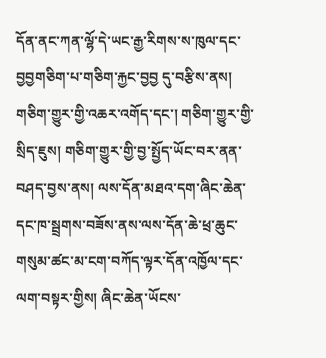དོན་ནང་ཀན་ལྷོ་དེ་ཡང་རྒྱ་རིགས་ས་ཁུལ་དང་ བྱབྱགཅིག་པ་གཅིག་རྐྱང་བྱབྱ དུ་བརྩིས་ནས། གཅིག་གྱུར་གྱི་འཆར་འགོད་དང་། གཅིག་གྱུར་གྱི་སྲིད་ཇུས། གཅིག་གྱུར་གྱི་བྱ་སྤྱོད་ཡོང་བར་ནན་བཤད་བྱས་ནས། ལས་དོན་མཐའ་དག་ཞིང་ཆེན་དང་ཁ་སྦྲགས་བཟོས་ནས་ལས་དོན་ཆེ་ཕྲ་ཆུང་གསུམ་ཚང་མ་ངག་བཀོད་ལྟར་དོན་འཁྱོལ་དང་ལག་བསྟར་གྱིས། ཞིང་ཆེན་ཡོངས་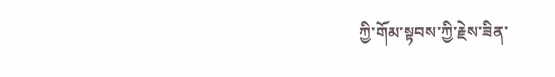ཀྱི་གོམ་སྟབས་ཀྱི་རྗེས་ཟིན་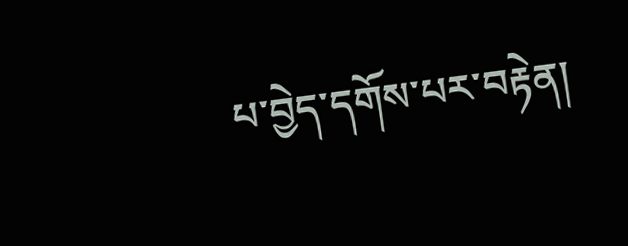པ་བྱེད་དགོས་པར་བརྟེན།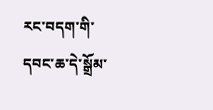རང་བདག་གི་དབང་ཆ་དེ་སྒྲོམ་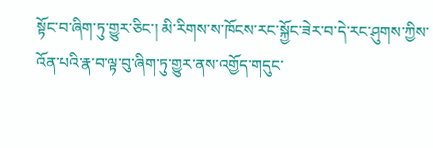སྟོང་བ་ཞིག་ཏུ་གྱུར་ཅིང་། མི་རིགས་ས་ཁོངས་རང་སྐྱོང་ཟེར་བ་དེ་རང་ཤུགས་ཀྱིས་འོན་པའི་རྣ་བ་ལྟ་བུ་ཞིག་ཏུ་གྱུར་ནས་འགྱོད་གདུང་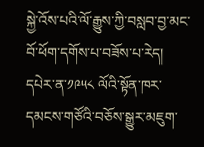སྐྱེ་འོས་པའི་ལོ་རྒྱུས་ཀྱི་བསླབ་བྱ་མང་བོ་ཕོག་དགོས་པ་བཟོས་པ་རེད། དཔེར་ན་༡༩༥༨ ལོའི་སྟོན་ཁར་དམངས་གཙོའི་བཅོས་སྒྱུར་མཇུག་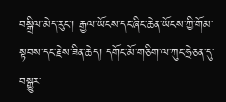བསྒྲིལ་མེད་རུང་། རྒྱལ་ཡོངས་དང་ཞིང་ཆེན་ཡོངས་ཀྱི་གོམ་སྟབས་དང་རྗེས་ཟིན་ཆེད། དགོང་མོ་གཅིག་ལ་ཀུང་ཧྲེཅན་དུ་བསྒྱུར་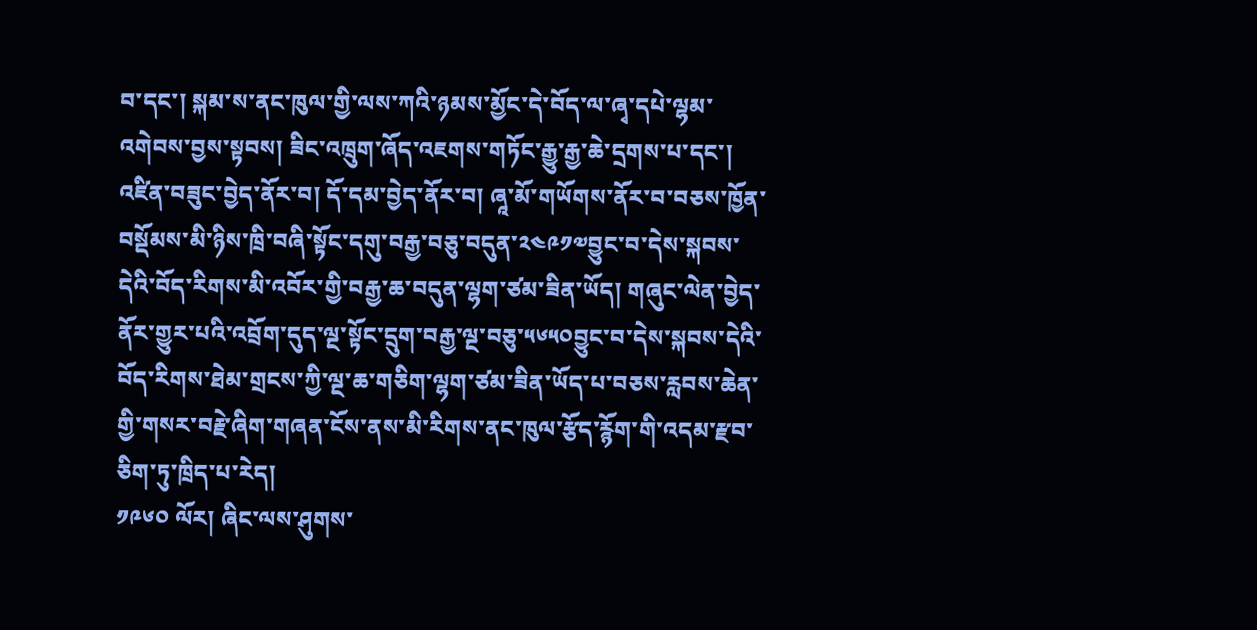བ་དང་། སྐམ་ས་ནང་ཁུལ་གྱི་ལས་ཀའི་ཉམས་མྱོང་དེ་བོད་ལ་ཞྭ་དཔེ་ལྷམ་འགེབས་བྱས་སྟབས། ཟིང་འཁྲུག་ཞོད་འཇགས་གཏོང་རྒྱུ་རྒྱ་ཆེ་དྲགས་པ་དང་། འཛིན་བཟུང་བྱེད་ནོར་བ། དོ་དམ་བྱེད་ནོར་བ། ཞཱ་མོ་གཡོགས་ནོར་བ་བཅས་ཁྱོན་བསྡོམས་མི་ཉིས་ཁྲི་བཞི་སྟོང་དགུ་བརྒྱ་བཅུ་བདུན་༢༤༩༡༧བྱུང་བ་དེས་སྐབས་དེའི་བོད་རིགས་མི་འབོར་གྱི་བརྒྱ་ཆ་བདུན་ལྷག་ཙམ་ཟིན་ཡོད། གཞུང་ལེན་བྱེད་ནོར་གྱུར་པའི་འབྲོག་དུད་ལྔ་སྟོང་དྲུག་བརྒྱ་ལྔ་བཅུ་༥༦༥༠བྱུང་བ་དེས་སྐབས་དེའི་བོད་རིགས་ཐེམ་གྲངས་ཀྱི་ལྔ་ཆ་གཅིག་ལྷག་ཙམ་ཟིན་ཡོད་པ་བཅས་རླབས་ཆེན་གྱི་གསར་བརྗེ་ཞིག་གཞན་ངོས་ནས་མི་རིགས་ནང་ཁུལ་རྩོད་རྙོག་གི་འདམ་རྫབ་ཅིག་ཏུ་ཁྲིད་པ་རེད།
༡༩༦༠ ལོར། ཞིང་ལས་ཤུགས་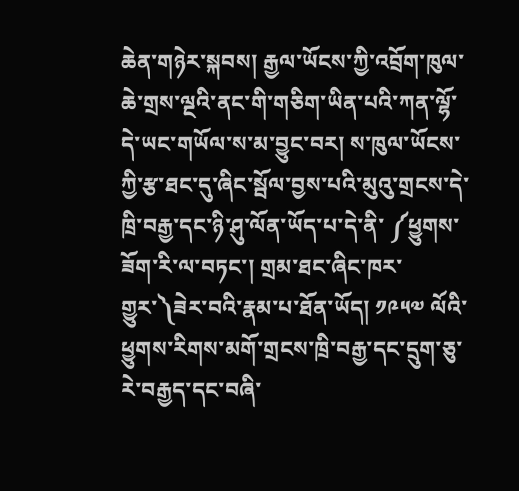ཆེན་གཉེར་སྐབས། རྒྱལ་ཡོངས་ཀྱི་འབྲོག་ཁུལ་ཆེ་གྲས་ལྔའི་ནང་གི་གཅིག་ཡིན་པའི་ཀན་ལྷོ་དེ་ཡང་གཡོལ་ས་མ་བྱུང་བར། ས་ཁུལ་ཡོངས་ཀྱི་རྩ་ཐང་དུ་ཞིང་སྦོལ་བྱས་པའི་མུའུ་གྲངས་དེ་ཁྲི་བརྒྱ་དང་ཉི་ཤུ་ལོན་ཡོད་པ་དེ་ནི་ ༼ཕྱུགས་ཟོག་རི་ལ་བཏང་། གྲམ་ཐང་ཞིང་ཁར་གྱུར་༽ཟེར་བའི་རྣམ་པ་ཐོན་ཡོད། ༡༩༥༧ ལོའི་ཕྱུགས་རིགས་མགོ་གྲངས་ཁྲི་བརྒྱ་དང་དྲུག་ཅུ་རེ་བརྒྱད་དང་བཞི་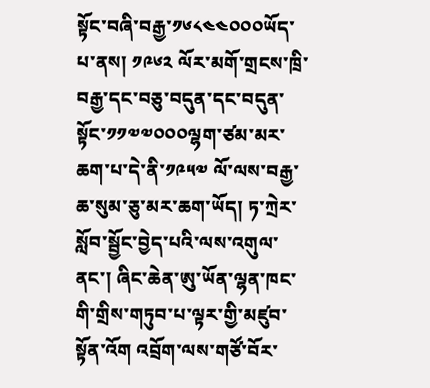སྟོང་བཞི་བརྒྱ་༡༦༨༤༤༠༠༠ཡོད་པ་ནས། ༡༩༦༢ ལོར་མགོ་གྲངས་ཁྲི་བརྒྱ་དང་བཅུ་བདུན་དང་བདུན་སྟོང་༡༡༧༧༠༠༠ལྷག་ཙམ་མར་ཆག་པ་དེ་ནི་༡༩༥༧ ལོ་ལས་བརྒྱ་ཆ་སུམ་ཅུ་མར་ཆག་ཡོད། ཏ་ཀྲེར་སློབ་སྦྱོང་བྱེད་པའི་ལས་འགུལ་ནང་། ཞིང་ཆེན་ཨུ་ཡོན་ལྷན་ཁང་གི་གྲིས་གཏུབ་པ་ལྟར་གྱི་མཛུབ་སྟོན་འོག འབྲོག་ལས་གཙོ་བོར་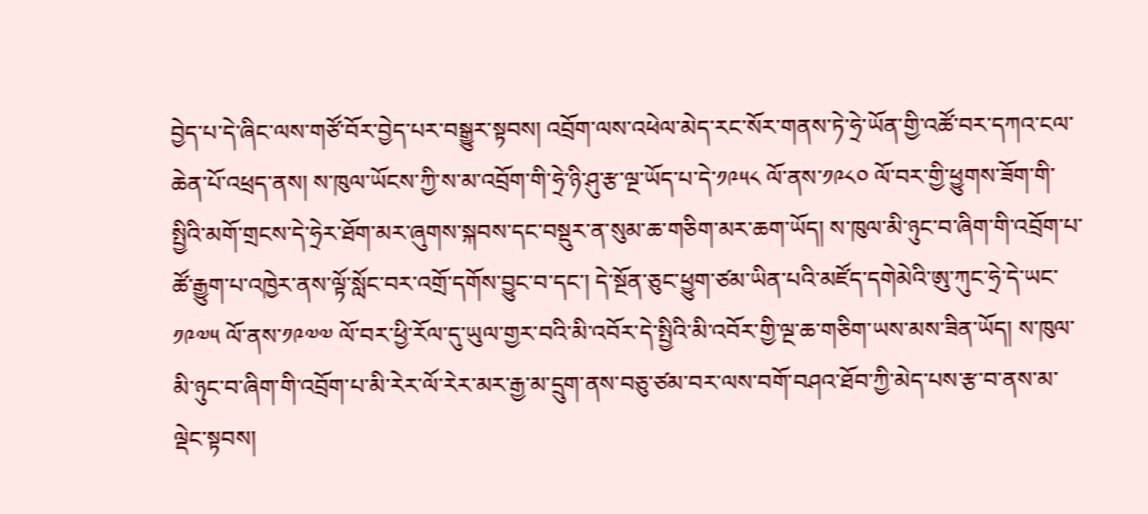བྱེད་པ་དེ་ཞིང་ལས་གཙོ་བོར་བྱེད་པར་བསྒྱུར་སྟབས། འབྲོག་ལས་འཕེལ་མེད་རང་སོར་གནས་ཏེ་ཧྲེ་ཡོན་གྱི་འཚོ་བར་དཀའ་ངལ་ཆེན་པོ་འཕྲད་ནས། ས་ཁུལ་ཡོངས་ཀྱི་ས་མ་འབྲོག་གི་ཧྲེ་ཉི་ཤུ་རྩ་ལྔ་ཡོད་པ་དེ་༡༩༥༨ ལོ་ནས་༡༩༨༠ ལོ་བར་གྱི་ཕྱུགས་ཟོག་གི་སྤྱིའི་མགོ་གྲངས་དེ་ཧྲེར་ཐོག་མར་ཞུགས་སྐབས་དང་བསྡུར་ན་སུམ་ཆ་གཅིག་མར་ཆག་ཡོད། ས་ཁུལ་མི་ཉུང་བ་ཞིག་གི་འབྲོག་པ་ཚོ་རྒྱུག་པ་འཁྱེར་ནས་ལྟོ་སློང་བར་འགྲོ་དགོས་བྱུང་བ་དང་། དེ་སྔོན་ཅུང་ཕྱུག་ཙམ་ཡིན་པའི་མཛོད་དགེམེའི་ཨུ་ཀུང་ཧྲེ་དེ་ཡང་༡༩༧༥ ལོ་ནས་༡༩༧༧ ལོ་བར་ཕྱི་རོལ་དུ་ཡུལ་གྱར་བའི་མི་འབོར་དེ་སྤྱིའི་མི་འབོར་གྱི་ལྔ་ཆ་གཅིག་ཡས་མས་ཟིན་ཡོད། ས་ཁུལ་མི་ཉུང་བ་ཞིག་གི་འབྲོག་པ་མི་རེར་ལོ་རེར་མར་རྒྱ་མ་དྲུག་ནས་བཅུ་ཙམ་བར་ལས་བགོ་བཤའ་ཐོབ་ཀྱི་མེད་པས་རྩ་བ་ནས་མ་ལྡེང་སྟབས།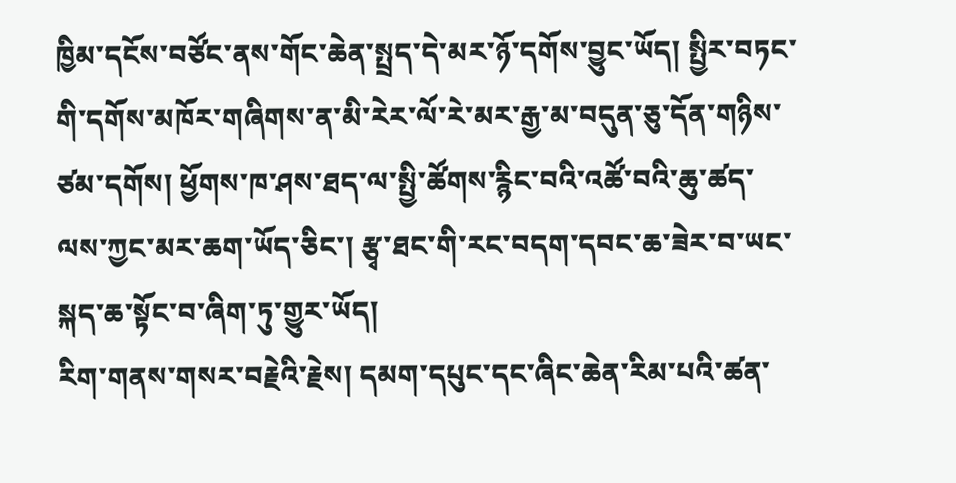ཁྱིམ་དངོས་བཙོང་ནས་གོང་ཆེན་སྤྲད་དེ་མར་ཉོ་དགོས་བྱུང་ཡོད། སྤྱིར་བཏང་གི་དགོས་མཁོར་གཞིགས་ན་མི་རེར་ལོ་རེ་མར་རྒྱ་མ་བདུན་ཅུ་དོན་གཉིས་ཙམ་དགོས། ཕྱོགས་ཁ་ཤས་ཐད་ལ་སྤྱི་ཚོགས་རྙིང་བའི་འཚོ་བའི་ཆུ་ཚད་ལས་ཀྱང་མར་ཆག་ཡོད་ཅིང་། རྩྭ་ཐང་གི་རང་བདག་དབང་ཆ་ཟེར་བ་ཡང་སྐད་ཆ་སྟོང་བ་ཞིག་ཏུ་གྱུར་ཡོད།
རིག་གནས་གསར་བརྗེའི་རྗེས། དམག་དཔུང་དང་ཞིང་ཆེན་རིམ་པའི་ཚན་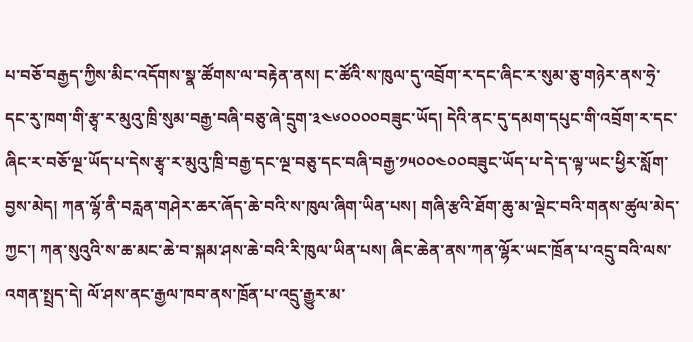པ་བཅོ་བརྒྱད་ཀྱིས་མིང་འདོགས་སྣ་ཚོགས་ལ་བརྟེན་ནས། ང་ཚོའི་ས་ཁུལ་དུ་འབྲོག་ར་དང་ཞིང་ར་སུམ་ཅུ་གཉེར་ནས་ཧྲེ་དང་རུ་ཁག་གི་རྩྭ་ར་མུའུ་ཁྲི་སུམ་བརྒྱ་བཞི་བཅུ་ཞེ་དྲུག་༣༤༦༠༠༠༠བཟུང་ཡོད། དེའི་ནང་དུ་དམག་དཔུང་གི་འབྲོག་ར་དང་ཞིང་ར་བཅོ་ལྔ་ཡོད་པ་དེས་རྩྭ་ར་མུའུ་ཁྲི་བརྒྱ་དང་ལྔ་བཅུ་དང་བཞི་བརྒྱ་༡༥༠༠༤༠༠བཟུང་ཡོད་པ་དེ་ད་ལྟ་ཡང་ཕྱིར་སློག་བྱས་མེད། ཀན་ལྷོ་ནི་བརླན་གཤེར་ཆར་ཞོད་ཆེ་བའི་ས་ཁུལ་ཞིག་ཡིན་པས། གཞི་རྩའི་ཐོག་ཆུ་མ་ལྡེང་བའི་གནས་ཚུལ་མེད་ཀྱང་། ཀན་སུའུའི་ས་ཆ་མང་ཆེ་བ་སྐམ་ཤས་ཆེ་བའི་རི་ཁུལ་ཡིན་པས། ཞིང་ཆེན་ནས་ཀན་ལྷོར་ཡང་ཁྲོན་པ་འདྲུ་བའི་ལས་འགན་སྤྲད་དེ། ལོ་ཤས་ནང་རྒྱལ་ཁབ་ནས་ཁྲོན་པ་འདྲུ་རྒྱུར་མ་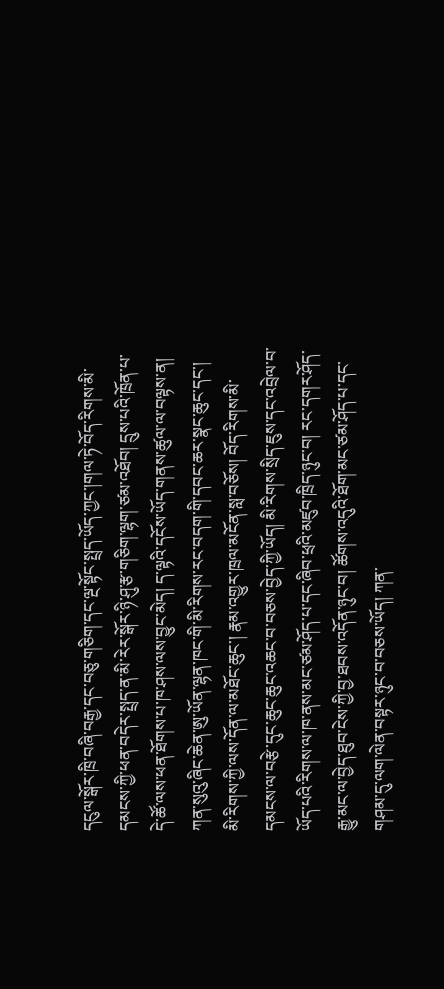དངུལ་སྒོར་ཁྲི་བཞི་བརྒྱ་དང་བཅུ་གཅིག་དང་ལྔ་སྟོང་སྤྲད་ཡོད་ཀྱང་།གལ་ཏེ་བོད་རིགས་མི་དམངས་ཀྱི་ཕན་བདེར་སྤྲད་ན་མི་རེར་སྒོར་ཉི་ཤུ་རྩ་གཅིག་ལྷག་ཙམ་འཐོབ། དྲུས་པའི་ཁྲོན་པ་དེ་ཚོ་ལས་ཕན་ཐོགས་པ་ཁ་ཤས་ལས་བྱུང་མེད། ད་ལྟའི་དངོས་ཡོད་གནས་ཚུལ་ལ་བལྟས་ན། ཀན་སུའུ་ཞིང་ཆེན་ཨུ་ཡོན་ལྷན་ཁང་གི་མི་རིགས་རང་བདག་གི་དབང་ཆར་སྣང་ཆུང་དང་། མི་རིགས་ཀྱི་ལས་དོན་ལ་མཐོང་ཆུང་། རྣམ་འགྱུར་ཁྲལ་མངོན་སླ་བཅོས། བོད་རིགས་མི་དམངས་ལ་བརྩེ་དུང་ཆུང་ཆུང་འཆང་བ་བཅས་བྱེད་ཀྱི་ཡོད། མི་རིགས་སྲིད་ཇུས་དང་འབྲེལ་བ་ཡོད་པའི་རིགས་ལ་ཁ་ནས་མང་ཙམ་ཤོད་པ་དང་ཞིབ་ཕྲའི་མཛུབ་ཁྲིད་ཉུང་བ། རང་དགར་ཤོད་རྒྱུ་མང་ལ་བྱེད་ཐུབ་ངེས་ཀྱི་བྱ་ཐབས་འདོན་ཉུང་བ། ཚོགས་འདུའི་ཐོག་མང་ཙམ་ཤོད་པ་དང་གཤམ་དུ་ལག་ལེན་བསྟར་ཉུང་བ་བཅས་ཡོད། ཀན་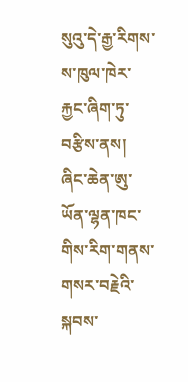སུའུ་དེ་རྒྱ་རིགས་ས་ཁུལ་ཁེར་རྐྱང་ཞིག་ཏུ་བརྩིས་ནས། ཞིང་ཆེན་ཨུ་ཡོན་ལྷན་ཁང་གིས་རིག་གནས་གསར་བརྗེའི་སྐབས་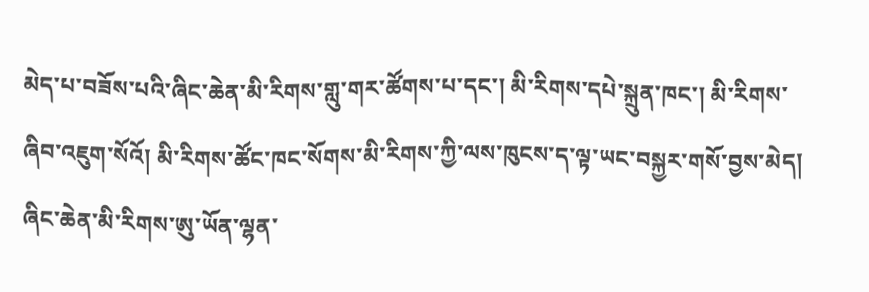མེད་པ་བཟོས་པའི་ཞིང་ཆེན་མི་རིགས་གླུ་གར་ཚོགས་པ་དང་། མི་རིགས་དཔེ་སྐྲུན་ཁང་། མི་རིགས་ཞིབ་འཇུག་སོའོ། མི་རིགས་ཚོང་ཁང་སོགས་མི་རིགས་ཀྱི་ལས་ཁུངས་ད་ལྟ་ཡང་བསྐྱར་གསོ་བྱས་མེད། ཞིང་ཆེན་མི་རིགས་ཨུ་ཡོན་ལྷན་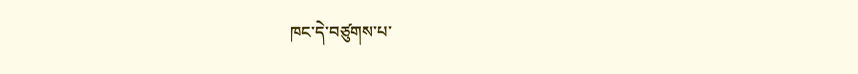ཁང་དེ་བཙུགས་པ་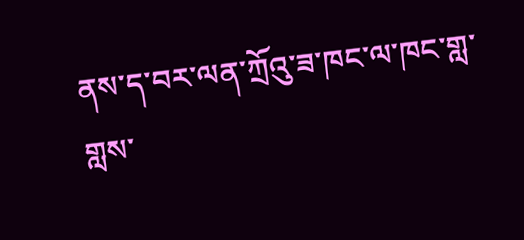ནས་ད་བར་ལན་ཀྲོའུ་ཟ་ཁང་ལ་ཁང་གླ་གླས་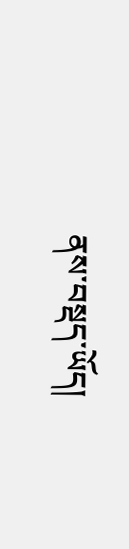ནས་བསྡད་ཡོད།